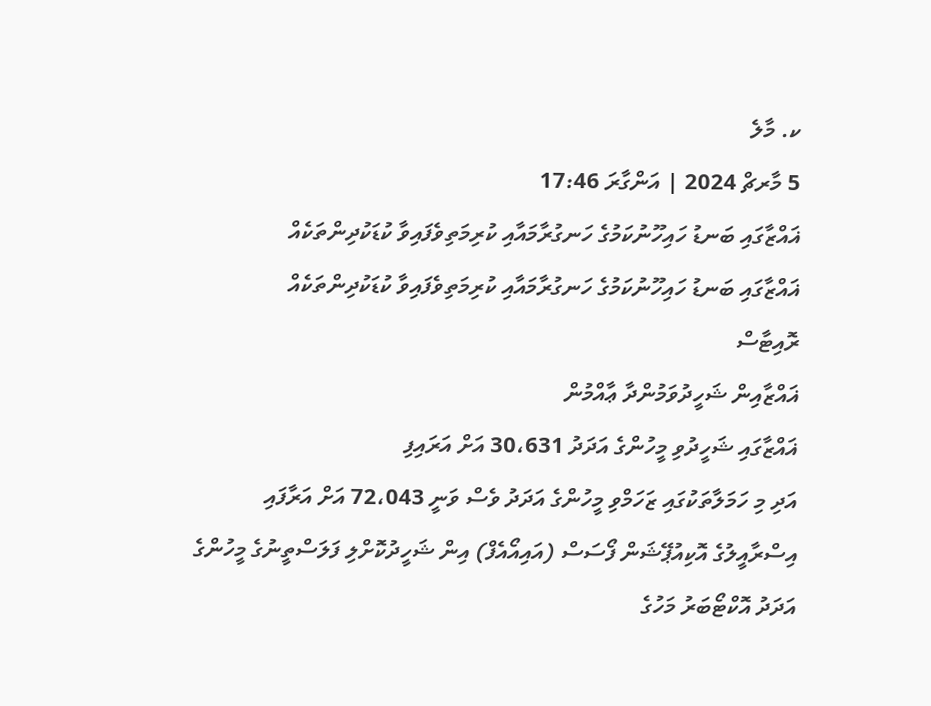ކ. މާލެ
5 މާރޗް 2024 | އަންގާރަ 17:46
ޣައްޒާގައި ބަނޑު ހައިހޫނުކަމުގެ ހަނގުރާމައާއި ކުރިމަތިވެފައިވާ ކުޑަކުދިންތަކެއް
ޣައްޒާގައި ބަނޑު ހައިހޫނުކަމުގެ ހަނގުރާމައާއި ކުރިމަތިވެފައިވާ ކުޑަކުދިންތަކެއް
ރޮއިޓާސް
ޣައްޒާއިން ޝަހީދުވަމުންދާ ޢާއްމުން
ޣައްޒާގައި ޝަހީދުވި މީހުންގެ އަދަދު 30،631 އަށް އަރައިފި
އަދި މި ހަމަލާތަކުގައި ޒަހަމްވި މީހުންގެ އަދަދު ވެސް ވަނީ 72،043 އަށް އަރާފައި
އިސްރާއީލުގެ އޮކިއުޕޭޝަން ފޯސަސް (އައިއޯއެފް) އިން ޝަހީދުކޮށްލި ފަލަސްތީނުގެ މީހުންގެ އަދަދު އޮކްޓޯބަރު މަހުގެ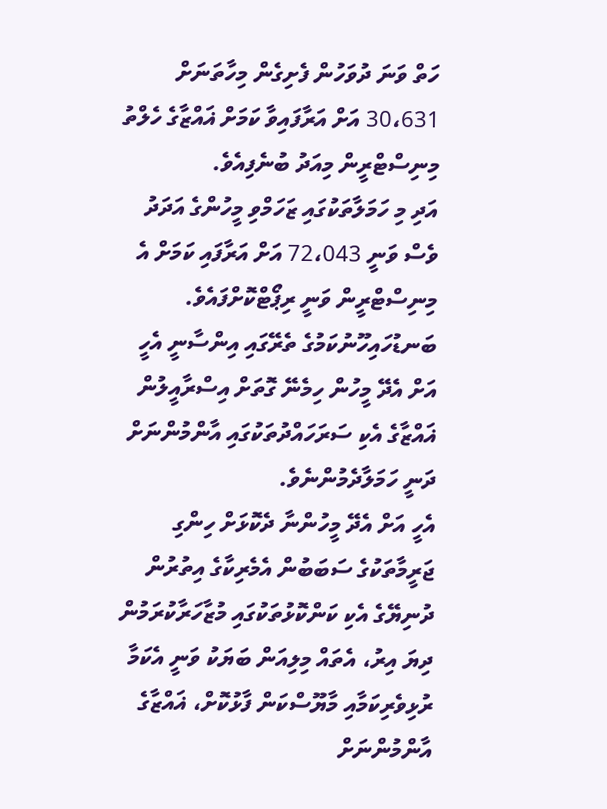ހަތް ވަނަ ދުވަހުން ފެށިގެން މިހާތަނަށް 30،631 އަށް އަރާފައިވާ ކަމަށް ޣައްޒާގެ ހެލްތު މިނިސްޓްރީން މިއަދު ބުނެފިއެވެ.
އަދި މި ހަމަލާތަކުގައި ޒަހަމްވި މީހުންގެ އަދަދު ވެސް ވަނީ 72،043 އަށް އަރާފައި ކަމަށް އެ މިނިސްޓްރީން ވަނީ ރިޕޯޓްކޮށްފައެވެ.
ބަނޑުހައިހޫނުކަމުގެ ތެރޭގައި އިންސާނީ އެހީ އަށް އެދޭ މީހުން ހިމެނޭ ގޮތަށް އިސްރާއީލުން ޣައްޒާގެ އެކި ސަރަހައްދުތަކުގައި އާންމުންނަށް ދަނީ ހަމަލާދެމުންނެވެ.
އެހީ އަށް އެދޭ މީހުންނާ ދެކޮޅަށް ހިންގި ޖަރީމާތަކުގެ ސަބަބުން އެމެރިކާގެ އިތުރުން ދުނިޔޭގެ އެކި ކަންކޮޅުތަކުގައި މުޒާހަރާކުރަމުން ދިޔަ އިރު، އެތައް މިލިއަން ބަޔަކު ވަނީ އެކަމާ ރުޅިވެރިކަމާއި މާޔޫސްކަން ފާޅުކޮށް، ޣައްޒާގެ އާންމުންނަށް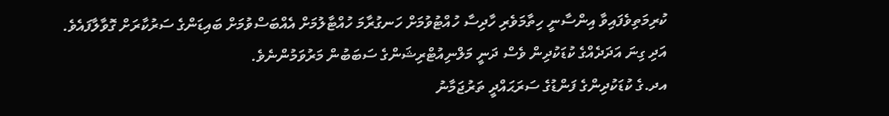ކުރިމަތިވެފައިވާ އިންސާނީ ހިތާމަވެރި ހާދިސާ ހުއްޓުވުމަށް ހަނގުރާމަ ހުއްޓާލުމަށް އެއްބަސްވުމަށް ބައިޑަންގެ ސަރުކާރަށް ގޮވާލާފައެވެ.
އަދި ގިނަ އަދަދެއްގެ ކުޑަކުދިން ވެސް ދަނީ މަލްނިއުޓްރިޝަންގެ ސަބަބުން މަރުވަމުންނެވެ.
އދ.ގެ ކުޑަކުދިންގެ ފަންޑުގެ ސަރަޙައްދީ ތަރުޖަމާނު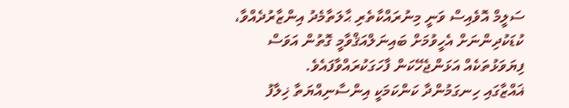ސަލީމް އޮވެއިސް ވަނީ މިނުރައްކާތެރި ޙާލަތާމެދު އިންޒާރުދެއްވާ، ކުޑަކުދިންނަށް އެހީވުމަށް ބައިނަލްއަޤްވާމީ ގޮތުން އަވަސް ފިޔަވަޅުތަކެއް އަޅަންޖެހޭކަން ފާހަގަކުރައްވާފައެވެ.
ޣައްޒާގައި ހިނގަމުންދާ ކަންކަމަކީ އިންސާނިއްޔަތާ ޚިލާފު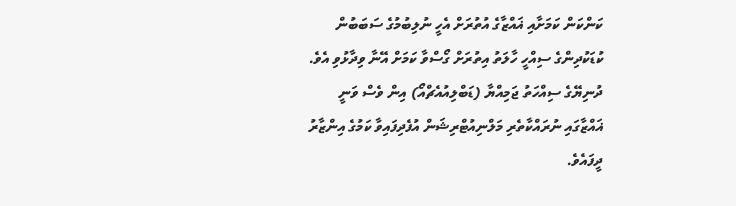ކަންކަން ކަމަށާއި ޣައްޒާގެ އުތުރަށް އެހީ ނުލިބުމުގެ ސަބަބުން ކުޑަކުދިންގެ ސިއްހީ ހާލަތު އިތުރަށް ގޯސްވާ ކަމަށް އޭނާ ވިދާޅުވި އެވެ.
ދުނިޔޭގެ ސިއްހަތު ޖަމިއްޔާ (ޑަބްލިއުއެޗްއޯ) އިން ވެސް ވަނީ ޣައްޒާގައި ނުރައްކާތެރި މަލްނިއުޓްރިޝަން އުފެދިފައިވާ ކަމުގެ އިންޒާރު ދީފައެވެ.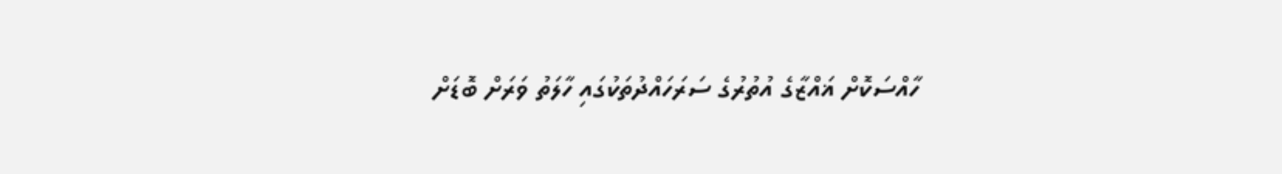ހާއްސަކޮށް ޣައްޒާގެ އުތުރުގެ ސަރަހައްދުތަކުގައި ހާލަތު ވަރަށް ބޮޑަށް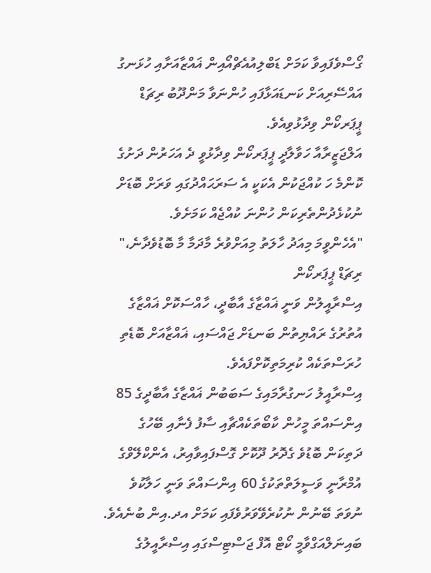ގޯސްވެފައިވާ ކަމަށް ޑަބްލިއުއެޗްއޯއިން ޣައްޒާއަށާއި ހުޅަނގު އައްސޭރިއަށް ކަނޑައަޅާފައި ހުންނަވާ މަންދޫބު ރިޗަޑް ޕީޕަރކޯން ވިދާޅުވިއެވެ.
އަލްޖަޒީރާއާ ހަވާލާދީ ޕީޕަރކޯން ވިދާޅުވީ ދެ އަހަރުން ދަށުގެ ކޮންމެ ހަ ކުއްޖަކުން އެކަކީ އެ ސަރަޙައްދުގައި ވަރަށް ބޮޑަށް ނުކުޅެދުންތެރިކަން ހުންނަ ކުއްޖެއް ކަމަށެވެ.
"އެހެންވީމަ މިއަދު ހާލަތު މިއަށްވުރެ މާދަމާ މާ ބޮޑުވެދާނެ،"
ރިޗަޑް ޕީޕަރކޯން
އިސްރާއީލުން ވަނީ ޣައްޒާގެ އާބާދީ، ހާއްސަކޮށް ޣައްޒާގެ އުތުރުގެ ރައްޔިތުން ބަނޑަށް ޖައްސައި، ޣައްޒާއަށް ބޮޑެތި ހުރަސްތަކެއް ކުރިމަތިކޮށްފައެވެ.
އިސްރާއީލު ހަނގުރާމައިގެ ސަބަބުން ޣައްޒާގެ އާބާދީގެ 85 އިންސައްތަ މީހުން ކާބޯތަކެއްޗާއި ސާފު ފެނާއި ބޭހުގެ ދަތިކަން ބޮޑުވެ ގެދޮރު ދޫކޮށް ގޮސްފައިވާއިރު، އެންކްލޭވްގެ އުމްރާނީ ވަސީލަތްތަކުގެ 60 އިންސައްތަ ވަނީ ހަލާކުވެ ނުވަތަ ބޭނުން ނުކުރެވޭވަރުވެފައި ކަމަށް އދ.އިން ބުނެއެވެ.
ބައިނަލްއަގްވާމީ ކޯޓް އޮފް ޖަސްޓިސްގައި އިސްރާއީލުގެ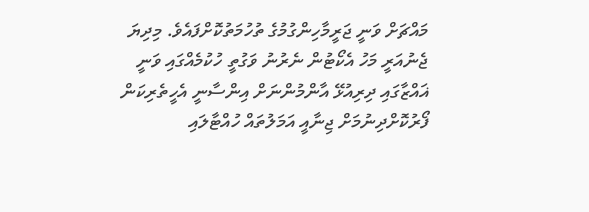މައްޗަށް ވަނީ ޖަރީމާހިންގުމުގެ ތުހުމަތުކޮށްފައެވެ. މިދިޔަ ޖެނުއަރީ މަހު އެކޯޓުން ނެރުނު ވަގުތީ ހުކުމެއްގައި ވަނީ ޣައްޒާގައި ދިރިއުޅޭ އާންމުންނަށް އިންސާނީ އެހީތެރިކަން ފޯރުކޮށްދިނުމަށް ޖިނާއީ އަމަލުތައް ހުއްޓާލައި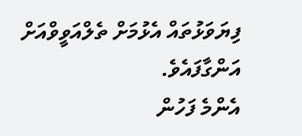ފިޔަވަޅުތައް އެޅުމަށް ތެލްއަވީވްއަށް އަންގާފައެވެ.
އެންމެ ފަހުން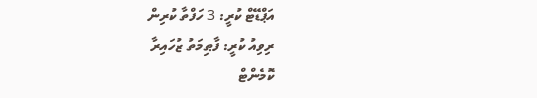އަޕްޑޭޓް ކުރީ: 3 ހަފްތާ ކުރިން
ރިވިއު ކުރީ: ފާޠިމަތު ޒުހައިރާ
ކޮމެންޓް